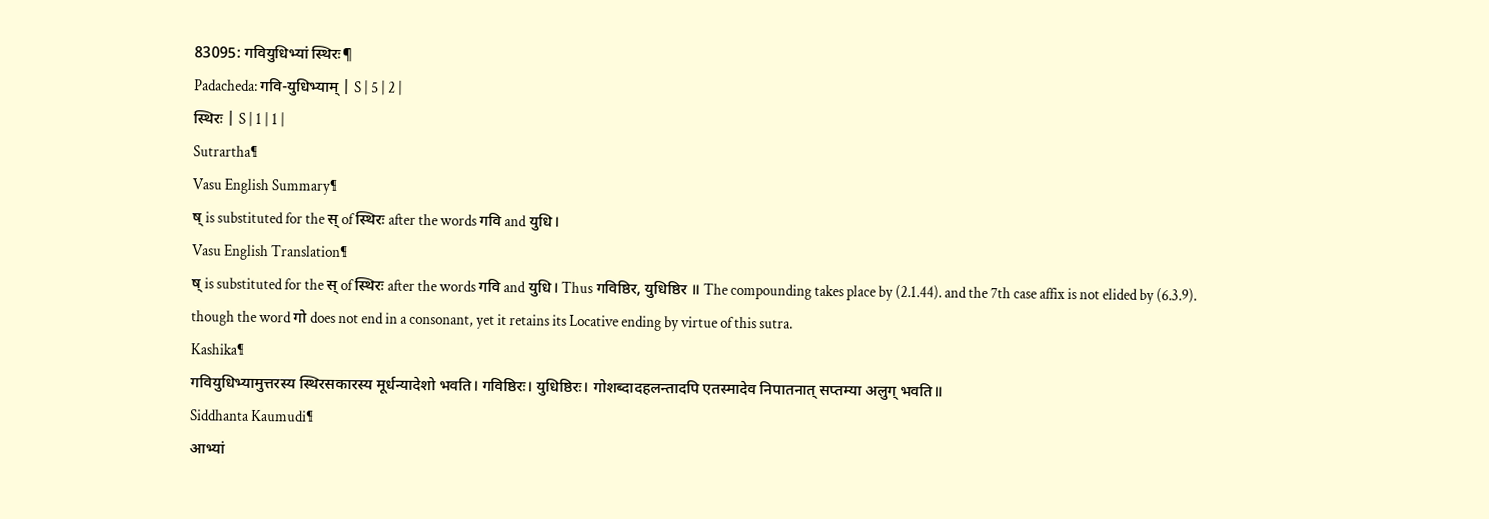83095: गवियुधिभ्यां स्थिरः¶
Padacheda: गवि-युधिभ्याम् | S | 5 | 2 |
स्थिरः | S | 1 | 1 |
Sutrartha¶
Vasu English Summary¶
ष् is substituted for the स् of स्थिरः after the words गवि and युधि।
Vasu English Translation¶
ष् is substituted for the स् of स्थिरः after the words गवि and युधि। Thus गविष्ठिर, युधिष्ठिर ॥ The compounding takes place by (2.1.44). and the 7th case affix is not elided by (6.3.9). though the word गो does not end in a consonant, yet it retains its Locative ending by virtue of this sutra.
Kashika¶
गवियुधिभ्यामुत्तरस्य स्थिरसकारस्य मूर्धन्यादेशो भवति। गविष्ठिरः। युधिष्ठिरः। गोशब्दादहलन्तादपि एतस्मादेव निपातनात् सप्तम्या अलुग् भवति॥
Siddhanta Kaumudi¶
आभ्यां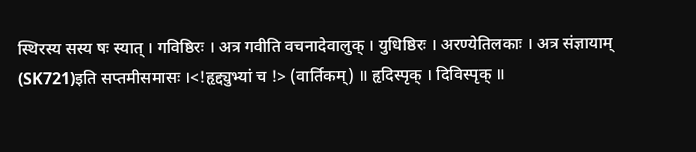स्थिरस्य सस्य षः स्यात् । गविष्ठिरः । अत्र गवीति वचनादेवालुक् । युधिष्ठिरः । अरण्येतिलकाः । अत्र संज्ञायाम् (SK721)इति सप्तमीसमासः ।<!हृद्द्युभ्यां च !> (वार्तिकम्) ॥ हृदिस्पृक् । दिविस्पृक् ॥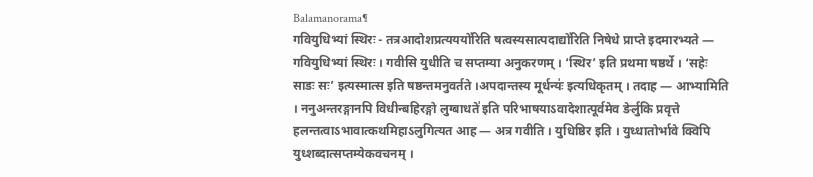Balamanorama¶
गवियुधिभ्यां स्थिरः - तत्रआदोशप्रत्यययो॑रिति षत्वस्यसात्पदाद्यो॑रिति निषेधे प्राप्ते इदमारभ्यते — गवियुधिभ्यां स्थिरः । गवीसि युधीति च सप्तम्या अनुकरणम् । ‘स्थिर’ इति प्रथमा षष्ठर्थे । ‘सहेः साडः सः’ इत्यस्मात्स इति षष्ठन्तमनुवर्तते ।अपदान्तस्य मूर्धन्यः॑ इत्यधिकृतम् । तदाह — आभ्यामिति । ननुअन्तरङ्गानपि विधीन्बहिरङ्गो लुग्बाधते॑ इति परिभाषयाऽवादेशात्पूर्वमेव ङेर्लुकि प्रवृत्ते हलन्तत्वाऽभावात्कथमिहाऽलुगित्यत आह — अत्र गवीति । युधिष्ठिर इति । युध्धातोर्भावे क्विपि युध्शब्दात्सप्तम्येकवचनम् ।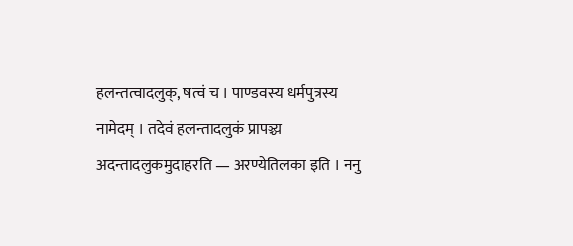हलन्तत्वादलुक्, षत्वं च । पाण्डवस्य धर्मपुत्रस्य नामेदम् । तदेवं हलन्तादलुकं प्रापञ्च्य अदन्तादलुकमुदाहरति — अरण्येतिलका इति । ननु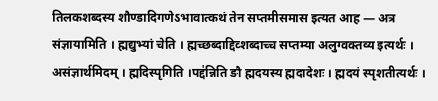तिलकशब्दस्य शौण्डादिगणेऽभावात्कथं तेन सप्तमीसमास इत्यत आह — अत्र संज्ञायामिति । ह्मद्युभ्यां चेति । ह्मच्छब्दाद्दिव्शब्दाच्च सप्तम्या अलुग्वक्तव्य इत्यर्थः । असंज्ञार्थमिदम् । ह्मदिस्पृगिति ।पद्द॑न्निति ङौ ह्मदयस्य ह्मदादेशः । ह्मदयं स्पृशतीत्यर्थः ।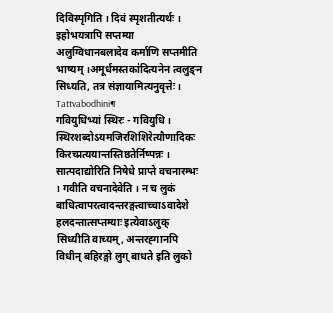दिविस्पृगिति । दिवं स्पृशतीत्यर्थः । इहोभयत्रापि सप्तम्या अलुग्विधानबलादेव कर्माणि सप्तमीति भाष्यम् ।अमूर्धमस्तका॑दित्यनेन त्वलुङ्न सिध्यति, तत्र संज्ञायामित्यनुवृत्तेः ।
Tattvabodhini¶
गवियुधिभ्यां स्थिरः - गवियुधि । स्थिरशब्दोऽयमजिरशिशिरेत्यौणादिकः किरच्प्रत्ययान्तस्तिष्ठतेर्निष्पन्नः । सात्पदाद्योरिति निषेधे प्राप्ते वचनारम्भः । गवीति वचनादेवेति । न च लुकं बाधित्वापरत्वादन्तरङ्गत्वाच्चाऽवादेशे हलदन्तात्सप्तम्याः इत्येवाऽलुक् सिध्यीति वाच्यम्, अन्तरह्गानपि विधीन् बहिरङ्गो लुग् बाधते इति लुको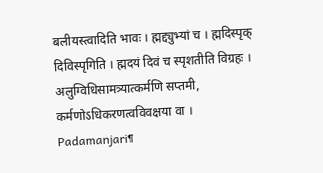बलीयस्त्वादिति भावः । ह्मद्द्युभ्यां च । ह्मदिस्पृक् दिविस्पृगिति । ह्मदयं दिवं च स्पृशतीति विग्रहः । अलुग्विधिसामत्र्यात्कर्मणि सप्तमी, कर्मणोऽधिकरणत्वविवक्षया वा ।
Padamanjari¶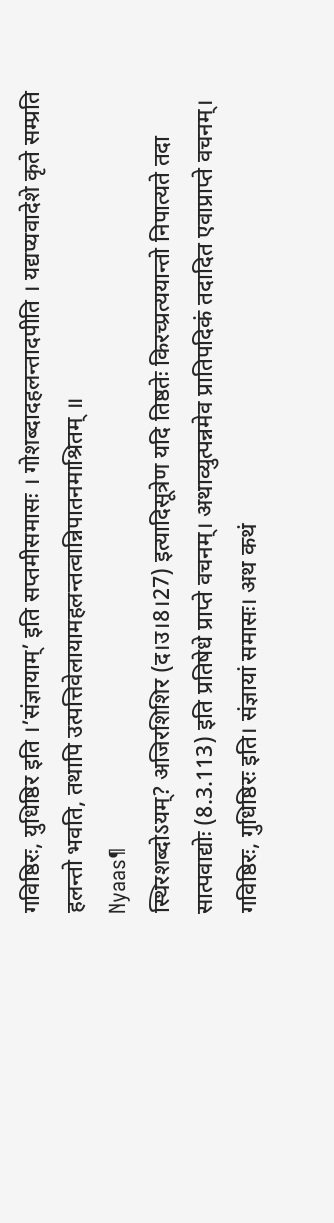गविष्ठिरः, युधिष्ठिर इति ।’संज्ञायाम्’ इति सप्तमीसमासः । गोशब्दादहलन्तादपीति । यद्यप्यवादेशे कृते सम्प्रति हलन्तो भवति, तथापि उत्पत्तिवेलायामहलन्तत्वान्निपातनमाश्रितम् ॥
Nyaas¶
स्थिरशब्दोऽयम्? अजिरशिशिर (द।उ।8।27) इत्यादिसूत्रेण यदि तिष्ठतेः किरच्प्रत्ययान्तो निपात्यते तदा सात्पवाद्योः (8.3.113) इति प्रतिषेधे प्राप्ते वचनम्। अथाव्युत्पन्नमेव प्रातिपदिकं तदादित एवाप्राप्ते वचनम्। गविष्ठिरः, गुधिष्ठिरः इति। संज्ञायां समासः। अथ कथं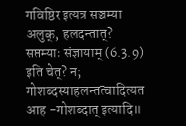गविष्ठिर इत्यत्र सञ्चम्या अलुक्, हलदन्तात्? सप्तम्याः संज्ञायाम् (6.3.9) इति चेत्? न; गोशब्दस्याहलन्तत्वादित्यत आह -गोशब्दात् इत्यादि॥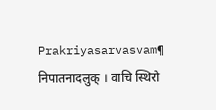Prakriyasarvasvam¶
निपातनादलुक् । वाचि स्थिरो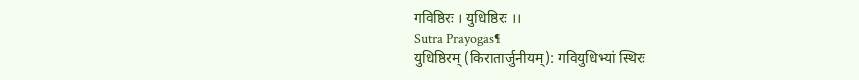गविष्ठिरः । युधिष्ठिरः ।।
Sutra Prayogas¶
युधिष्ठिरम् (किरातार्जुनीयम्): गवियुधिभ्यां स्थिरः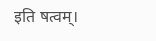इति षत्वम्।